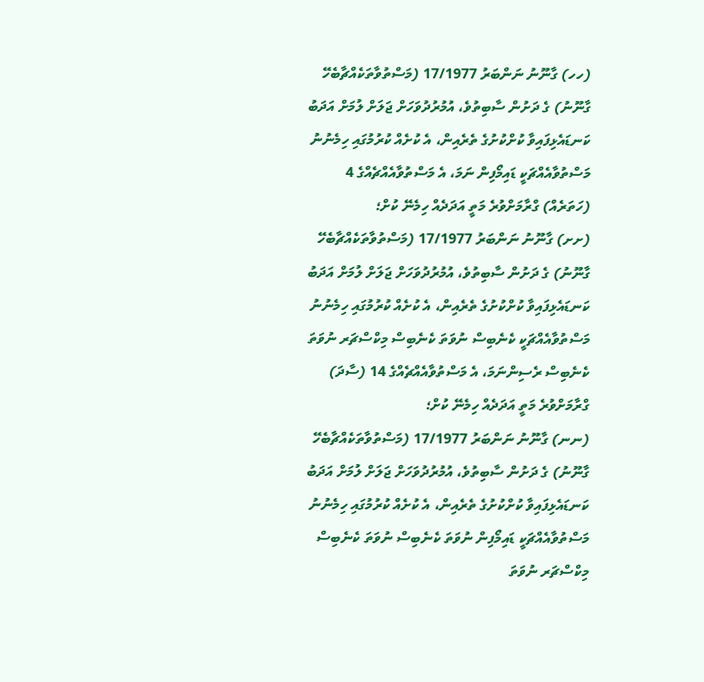(ހހ) ގާނޫނު ނަންބަރު 17/1977 (މަސްތުވާތަކެއްޗާބެހޭ ގާނޫނު) ގެ ދަށުން ސާބިތުވެ، އުމުރުދުވަހަށް ޖަލަށް ލުމަށް އަދަބު ކަނޑައެޅިފައިވާ ކުށްކުށުގެ ތެރެއިން، އެ ކުށެއް ކުރުމުގައި ހިމެނުނު މަސްތުވާއެއްޗަކީ ޑައިމޯފިން ނަމަ، އެ މަސްތުވާއެއްޗެއްގެ 4 (ހަތަރެއް) ގްރާމަށްވުރެ މަތީ އަދަދެއް ހިމެނޭ ކުށް؛
(ށށ) ގާނޫނު ނަންބަރު 17/1977 (މަސްތުވާތަކެއްޗާބެހޭ ގާނޫނު) ގެ ދަށުން ސާބިތުވެ، އުމުރުދުވަހަށް ޖަލަށް ލުމަށް އަދަބު ކަނޑައެޅިފައިވާ ކުށްކުށުގެ ތެރެއިން، އެ ކުށެއް ކުރުމުގައި ހިމެނުނު މަސްތުވާއެއްޗަކީ ކެނެބިސް ނުވަތަ ކެނެބިސް މިކްސްޗަރ ނުވަތަ ކެނެބިސް ރެސިންނަމަ، އެ މަސްތުވާއެއްޗެއްގެ 14 (ސާދަ) ގްރާމަށްވުރެ މަތީ އަދަދެއް ހިމެނޭ ކުށް؛
(ނނ) ގާނޫނު ނަންބަރު 17/1977 (މަސްތުވާތަކެއްޗާބެހޭ ގާނޫނު) ގެ ދަށުން ސާބިތުވެ، އުމުރުދުވަހަށް ޖަލަށް ލުމަށް އަދަބު ކަނޑައެޅިފައިވާ ކުށްކުށުގެ ތެރެއިން، އެ ކުށެއް ކުރުމުގައި ހިމެނުނު މަސްތުވާއެއްޗަކީ ޑައިމޯފިން ނުވަތަ ކެނެބިސް ނުވަތަ ކެނެބިސް މިކްސްޗަރ ނުވަތަ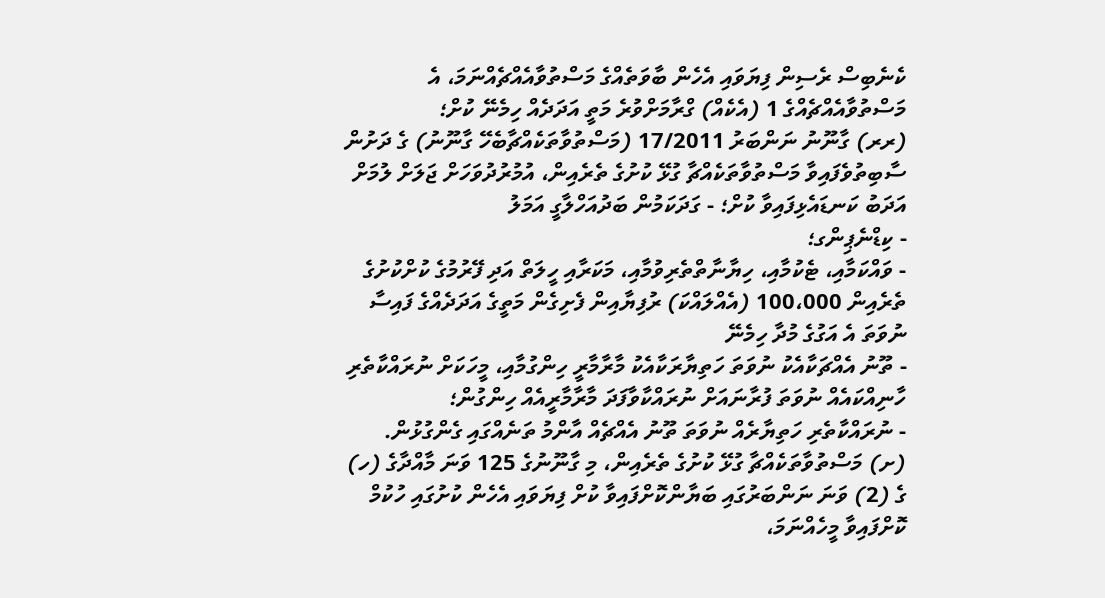ކެނެބިސް ރެސިން ފިޔަވައި އެހެން ބާވަތެއްގެ މަސްތުވާއެއްޗެއްނަމަ، އެ މަސްތުވާއެއްޗެއްގެ 1 (އެކެއް) ގްރާމަށްވުރެ މަތީ އަދަދެއް ހިމެނޭ ކުށް؛
(ރރ) ގާނޫނު ނަންބަރު 17/2011 (މަސްތުވާތަކެއްޗާބެހޭ ގާނޫނު) ގެ ދަށުން ސާބިތުވެފައިވާ މަސްތުވާތަކެއްޗާ ގުޅޭ ކުށުގެ ތެރެއިން، އުމުރުދުވަހަށް ޖަލަށް ލުމަށް އަދަބު ކަނޑައެޅިފައިވާ ކުށް؛ - ގަދަކަމުން ބަދުއަހްލާގީ އަމަލު
- ކިޑްނެޕިންގ؛
- ވައްކަމާއި، ޓެކުމާއި، ހިޔާނާތްތެރިވުމާއި، މަކަރާއި ހީލަތް އަދި ފޭރުމުގެ ކުށްކުށުގެ ތެރެއިން 100،000 (އެއްލައްކަ) ރުފިޔާއިން ފެށިގެން މަތީގެ އަދަދެއްގެ ފައިސާ ނުވަތަ އެ އަގުގެ މުދާ ހިމެނޭ
- ތޫނު އެއްޗަކާއެކު ނުވަތަ ހަތިޔާރަކާއެކު މާރާމާރީ ހިންގުމާއި، މީހަކަށް ނުރައްކާތެރި ހާނިއްކައެއް ނުވަތަ ފުރާނައަށް ނުރައްކާވާފަދަ މާރާމާރީއެއް ހިންގުން؛
- ނުރައްކާތެރި ހަތިޔާރެއް ނުވަތަ ތޫނު އެއްޗެއް އާންމު ތަނެއްގައި ގެންގުޅުން.
(ށ) މަސްތުވާތަކެއްޗާ ގުޅޭ ކުށުގެ ތެރެއިން، މި ގާނޫނުގެ 125 ވަނަ މާއްދާގެ (ހ) ގެ (2) ވަނަ ނަންބަރުގައި ބަޔާންކޮށްފައިވާ ކުށް ފިޔަވައި އެހެން ކުށުގައި ހުކުމް ކޮށްފައިވާ މީހެއްނަމަ،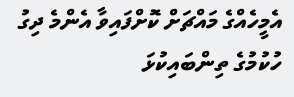އެމީހެއްގެ މައްޗަށް ކޮށްފައިވާ އެންމެ ދިގު ހުކުމުގެ ތިންބައިކުޅަ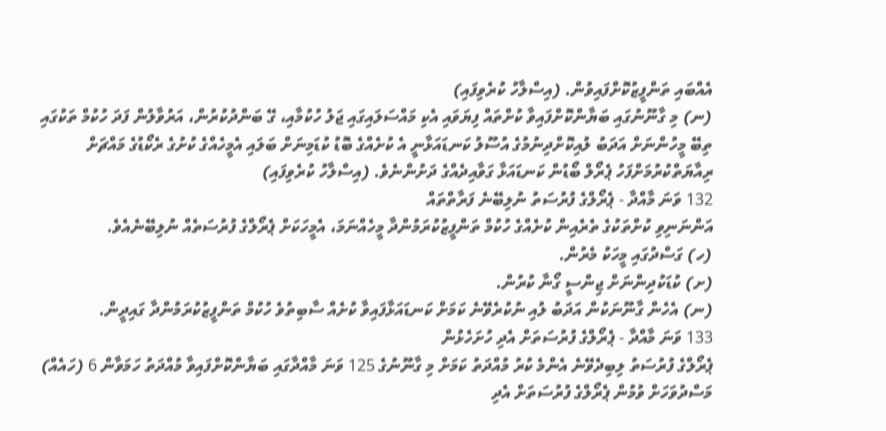އެއްބައި ތަންފީޒުކޮށްފައިވުން. (އިސްލާހު ކުރެވިފައި)
(ނ) މި ގާނޫނުގައި ބަޔާންކޮށްފައިވާ ކުށްތައް ފިޔަވައި އެކި މައްސަލައިގައި ޖަލު ހުކުމާއި، ގޭ ބަންދުކުރުން، އަރުވާލުން ފަދަ ހުކުމް ތަކުގައި ތިބޭ މީހުންނަށް އަދަބު ލުއިކޮށްދިނުމުގެ އުސޫލު ކަނޑައަޅާނީ އެ ކުށެއްގެ ބޮޑު ކުޑަމިނަށް ބަލައި އެމީހެއްގެ ކުށުގެ ރެކޯޑުގެ މައްޗަށް ރިއާޔަތްކުރުމަށްފަހު ޕެރޯލް ބޯޑުން ކަނޑައަޅާ ގަވާއިދެއްގެ ދަށުންނެވެ. (އިސްލާހު ކުރެވިފައި)
132 ވަނަ މާއްދާ - ޕެރޯލްގެ ފުރުސަތު ނުލިބޭނެ ފަރާތްތައް
އަންނަނިވި ކުށްތަކުގެ ތެރެއިން ކުށެއްގެ ހުކުމް ތަންފީޒުކުރަމުންދާ މީހެއްނަމަ، އެމީހަކަށް ޕެރޯލްގެ ފުރުސަތެއް ނުލިބޭނެއެވެ.
(ހ) ގަސްދުގައި މީހަކު މެރުން.
(ށ) ކުޑަކުދިންނަށް ޖިންސީ ގޯނާ ކުރުން.
(ނ) އެހެން ގާނޫނަކުން އަދަބު ލުއި ނުކުރެވޭނެ ކަމަށް ކަނޑައަޅާފައިވާ ކުށެއް ސާބިތުވެ ހުކުމް ތަންފީޒުކުރަމުންދާ ގައިދީން.
133 ވަނަ މާއްދާ - ޕެރޯލްގެ ފުރުސަތަށް އެދި ހުށަހެޅުން
ޕެރޯލްގެ ފުރުސަތު ލިބިދެވޭނެ އެންމެ ކުރު މުއްދަތު ކަމަށް މި ގާނޫނުގެ 125 ވަނަ މާއްދާގައި ބަޔާންކޮށްފައިވާ މުއްދަތު ހަމަވާން 6 (ހައެއް) މަސްދުވަހަށް ވުމުން ޕެރޯލްގެ ފުރުސަތަށް އެދި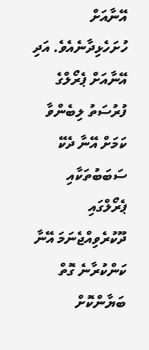އޭނާއަށް ހުށަހެޅިދާނެއެވެ. އަދި އޭނާއަށް ޕެރޯލްގެ ފުރުސަތު ލިބެންވާ ކަމަށް އޭނާ ދެކޭ ސަބަބުތަކާއި ޕެރޯލްގައި ދޫކުރެވިއްޖެނަމަ އޭނާ ކަންކުރާނެ ގޮތް ބަޔާންކޮށް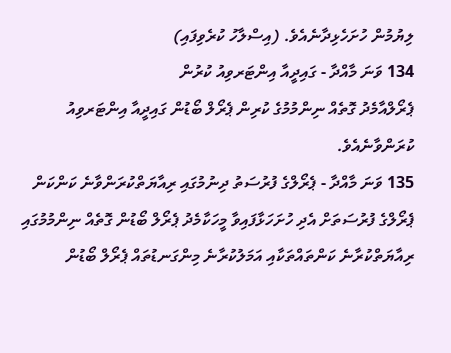ލިޔުމުން ހުށަހެޅިދާނެއެވެ. (އިސްލާހު ކުރެވިފައި)
134 ވަނަ މާއްދާ - ގައިދީއާ އިންޓަރވިއު ކުރުން
ޕެރޯލްއާމެދު ގޮތެއް ނިންމުމުގެ ކުރިން ޕެރޯލް ބޯޑުން ގައިދީއާ އިންޓަރވިއު ކުރަންވާނެއެވެ.
135 ވަނަ މާއްދާ - ޕެރޯލްގެ ފުރުސަތު ދިނުމުގައި ރިއާޔަތްކުރަންވާނެ ކަންކަން
ޕެރޯލްގެ ފުރުސަތަށް އެދި ހުށަހަޅާފައިވާ މީހަކާމެދު ޕެރޯލް ބޯޑުން ގޮތެއް ނިންމުމުގައި ރިއާޔަތްކުރާނެ ކަންތައްތަކާއި އަމަލުކުރާނެ މިންގަނޑުތައް ޕެރޯލް ބޯޑުން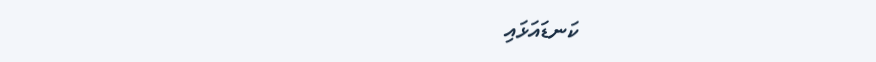ކަނޑައަޅައި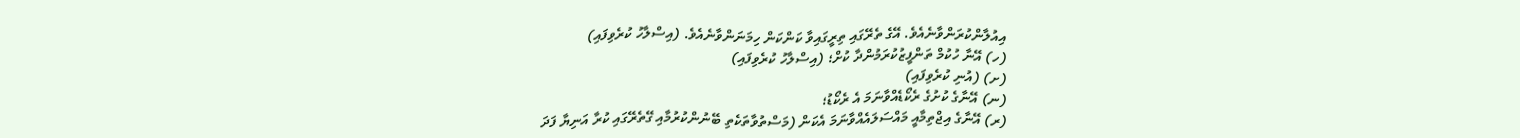އިއުލާންކުރަންވާނެއެވެ. އޭގެ ތެރޭގައި ތިރީގައިވާ ކަންކަން ހިމަނަންވާނެއެވެ. (އިސްލާހު ކުރެވިފައި)
(ހ) އޭނާ ހުކުމް ތަންފީޒުކުރަމުންދާ ކުށް؛ (އިސްލާހު ކުރެވިފައި)
(ށ) (އުނި ކުރެވިފައި)
(ނ) އޭނާގެ ކުށުގެ ރެކޯޑެއްވާނަމަ އެ ރެކޯޑު؛
(ރ) އޭނާގެ އިޖްތިމާއީ މައްސަލައެއްވާނަމަ އެކަން (މަސްތުވާތަކެތި ބޭނުންކުރުމާއި ގޭތެރޭގައި ކުރާ އަނިޔާ ފަދަ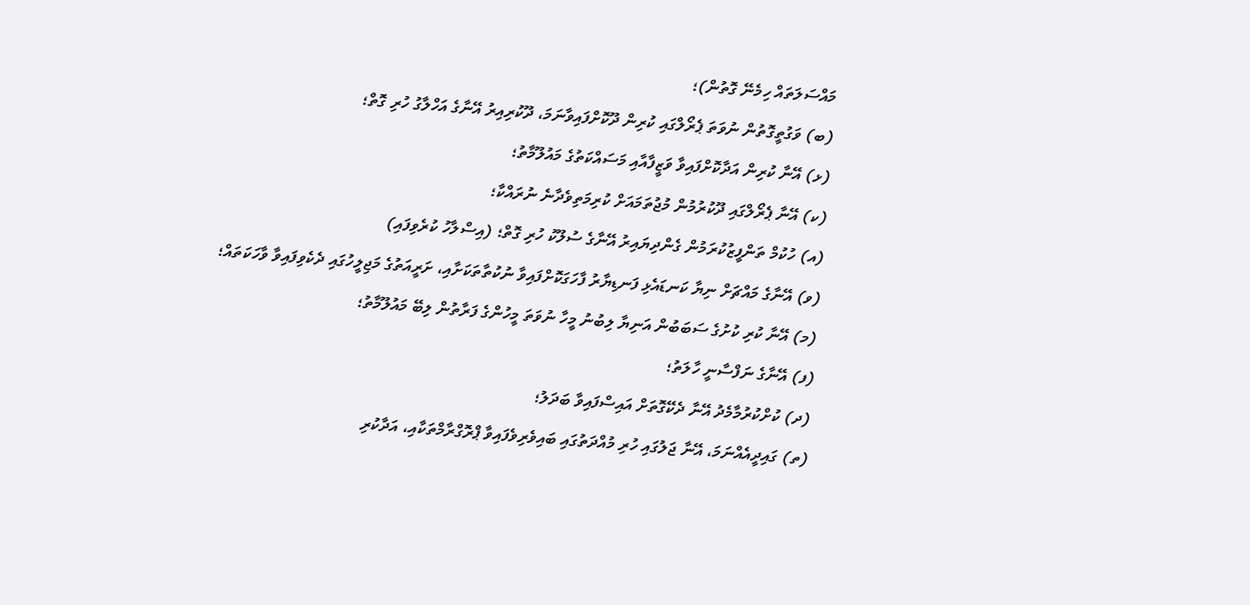މައްސަލަތައް ހިމެނޭ ގޮތުން)؛
(ބ) ވަގުތީގޮތުން ނުވަތަ ޕެރޯލްގައި ކުރިން ދޫކޮށްފައިވާނަމަ، ދޫކުރިއިރު އޭނާގެ އަހްލާގު ހުރި ގޮތް؛
(ޅ) އޭނާ ކުރިން އަދާކޮށްފައިވާ ވަޒީފާއާއި މަސައްކަތުގެ މައުލޫމާތު؛
(ކ) އޭނާ ޕެރޯލްގައި ދޫކުރުމުން މުޖުތަމައަށް ކުރިމަތިވެދާނެ ނުރައްކާ؛
(އ) ހުކުމް ތަންފީޒުކުރަމުން ގެންދިޔައިރު އޭނާގެ ސުލޫކު ހުރި ގޮތް؛ (އިސްލާހު ކުރެވިފައި)
(ވ) އޭނާގެ މައްޗަށް ނިޔާ ކަނޑައެޅި ފަނޑިޔާރު ފާހަގަކޮށްފައިވާ ނުކުތާތަކަށާއި، ށަރީއަތުގެ މަޖިލީހުގައި ދެކެވިފައިވާ ވާހަކަތައް؛
(މ) އޭނާ ކުރި ކުށުގެ ސަބަބުން އަނިޔާ ލިބުނު މީހާ ނުވަތަ މީހުންގެ ފަރާތުން ލިބޭ މައުލޫމާތު؛
(ފ) އޭނާގެ ނަފްސާނީ ހާލަތު؛
(ދ) ކުށްކުރުމާމެދު އޭނާ ދެކޭގޮތަށް އައިސްފައިވާ ބަދަލު؛
(ތ) ގައިދީއެއްނަމަ، އޭނާ ޖަލުގައި ހުރި މުއްދަތުގައި ބައިވެރިވެފައިވާ ޕްރޮގްރާމްތަކާއި، އަދާކުރި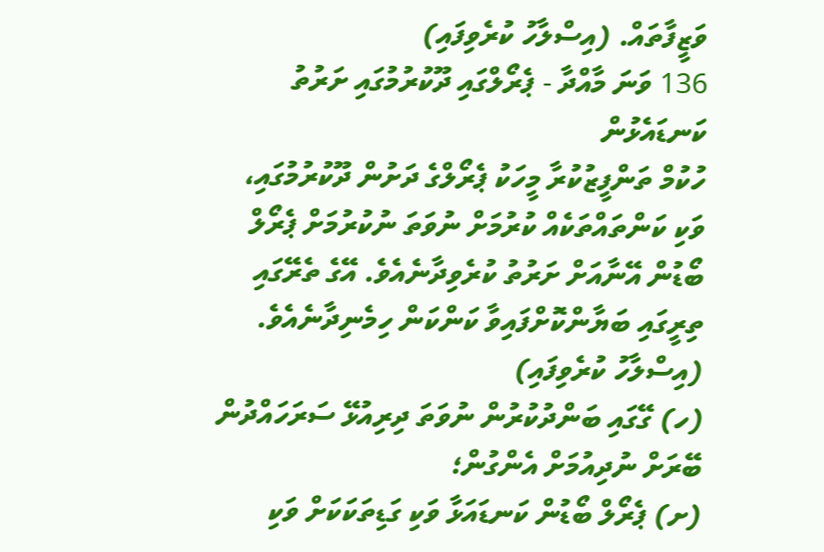ވަޒީފާތައް. (އިސްލާހު ކުރެވިފައި)
136 ވަނަ މާއްދާ - ޕެރޯލްގައި ދޫކުރުމުގައި ށަރުތު ކަނޑައެޅުން
ހުކުމް ތަންފީޒުކުރާ މީހަކު ޕެރޯލްގެ ދަށުން ދޫކުރުމުގައި، ވަކި ކަންތައްތަކެއް ކުރުމަށް ނުވަތަ ނުކުރުމަށް ޕެރޯލް ބޯޑުން އޭނާއަށް ށަރުތު ކުރެވިދާނެއެވެ. އޭގެ ތެރޭގައި ތިރީގައި ބަޔާންކޮށްފައިވާ ކަންކަން ހިމެނިދާނެއެވެ. (އިސްލާހު ކުރެވިފައި)
(ހ) ގޭގައި ބަންދުކުރުން ނުވަތަ ދިރިއުޅޭ ސަރަހައްދުން ބޭރަށް ނުދިއުމަށް އެންގުން؛
(ށ) ޕެރޯލް ބޯޑުން ކަނޑައަޅާ ވަކި ގަޑިތަކަކަށް ވަކި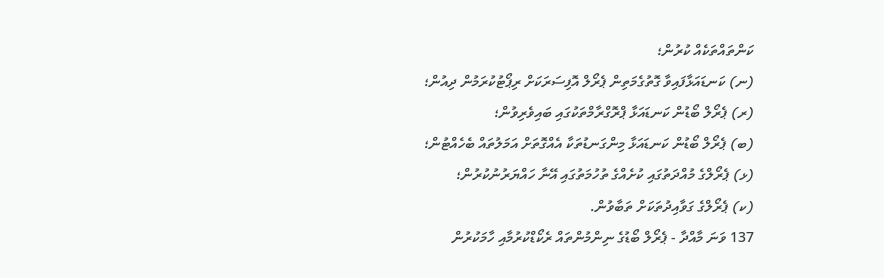ކަންތައްތަކެއް ކުރުން؛
(ނ) ކަނޑައަޅާފައިވާ ގޮތުގެމަތިން ޕެރޯލް އޮފިސަރަކަށް ރިޕޯޓުކުރަމުން ދިއުން؛
(ރ) ޕެރޯލް ބޯޑުން ކަނޑައަޅާ ޕްރޮގްރާމްތަކުގައި ބައިވެރިވުން؛
(ބ) ޕެރޯލް ބޯޑުން ކަނޑައަޅާ މިންގަނޑުތަކާ އެއްގޮތަށް އަމަލުތައް ބެހެއްޓުން؛
(ޅ) ޕެރޯލްގެ މުއްދަތުގައި ކުށެއްގެ ތުހުމަތުގައި އޭނާ ހައްޔަރުނުކުރުން؛
(ކ) ޕެރޯލްގެ ގަވާއިދުތަކަށް ތަބާވުން.
137 ވަނަ މާއްދާ - ޕެރޯލް ބޯޑުގެ ނިންމުންތައް ރެކޯޑްކުރުމާއި ހާމަކުރުން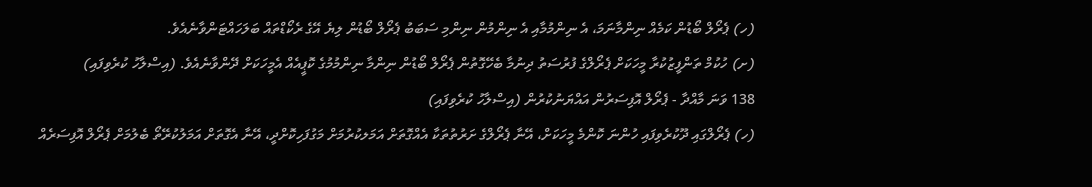(ހ) ޕެރޯލް ބޯޑުން ކަމެއް ނިންމާނަމަ، އެ ނިންމުމާއި އެ ނިންމުން ނިންމި ސަބަބު ޕެރޯލް ބޯޑުން ލިޔެ އޭގެ ރެކޯޑްތައް ބަލަހައްޓަންވާނެއެވެ.
(ށ) ހުކުމް ތަންފީޒުކުރާ މީހަކަށް ޕެރޯލްގެ ފުރުސަތު ދިނުމާ ބެހޭގޮތުން ޕެރޯލް ބޯޑުން ނިންމާ ނިންމުމުގެ ކޮޕީއެއް އެމީހަކަށް ދޭންވާނެއެވެ. (އިސްލާހު ކުރެވިފައި)
138 ވަނަ މާއްދާ - ޕެރޯލް އޮފިސަރުން އައްޔަނުކުރުން (އިސްލާހު ކުރެވިފައި)
(ހ) ޕެރޯލްގައި ދޫކުރެވިފައި ހުންނަ ކޮންމެ މީހަކަށް، އޭނާ ޕެރޯލްގެ ށަރުތުތަކާ އެއްގޮތަށް އަމަލކުރުމަށް މަގުފަހިކޮށްދީ، އޭނާ އެގޮތަށް އަމަލުކުރޭތޯ ބެލުމަށް ޕެރޯލް އޮފިސަރެއް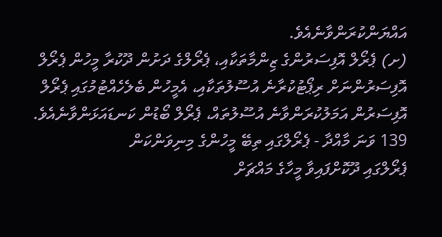އައްޔަންކުރަންވާނެއެވެ.
(ށ) ޕެރޯލް އޮފިސަރުންގެ ޒިންމާތަކާއި، ޕެރޯލްގެ ދަށުން ދޫކުރާ މީހުން ޕެރޯލް އޮފިސަރުންނަށް ރިޕޯޓުކުރާނެ އުސޫލުތަކާއި، އެމީހުން ބެލެހެއްޓުމުގައި ޕެރޯލް އޮފިސަރުން އަމަލުކުރަންވާނެ އުސޫލުތައް، ޕެރޯލް ބޯޑުން ކަނޑައަޅަންވާނެއެވެ.
139 ވަނަ މާއްދާ - ޕެރޯލްގައި ތިބޭ މީހުންގެ މިނިވަންކަން
ޕެރޯލްގައި ދޫކޮށްފައިވާ މީހާގެ މައްޗަށް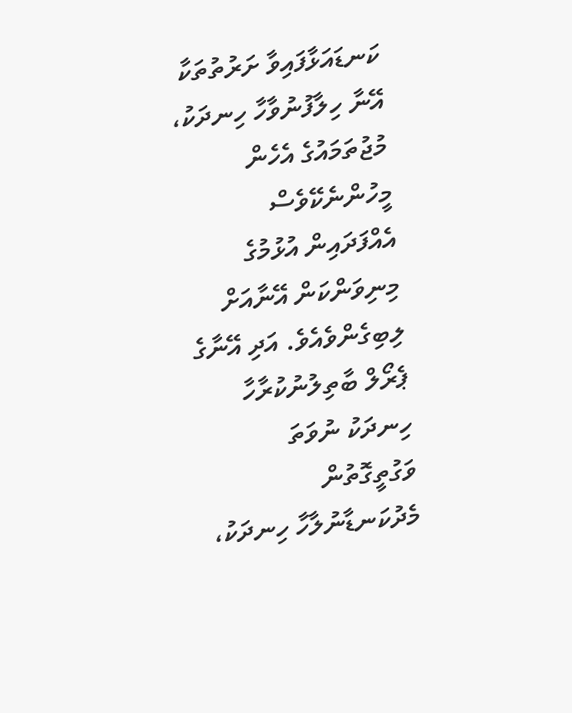ކަނޑައަޅާފައިވާ ށަރުތުތަކާ އޭނާ ހިލާފުނުވާހާ ހިނދަކު، މުޖުތަމައުގެ އެހެން މީހުންނެކޭވެސް އެއްފަދައިން އުޅުމުގެ މިނިވަންކަން އޭނާއަށް ލިބިގެންވެއެވެ. އަދި އޭނާގެ ޕެރޯލް ބާތިލުނުކުރާހާ ހިނދަކު ނުވަތަ ވަގުތީގޮތުން މެދުކަނޑާނުލާހާ ހިނދަކު،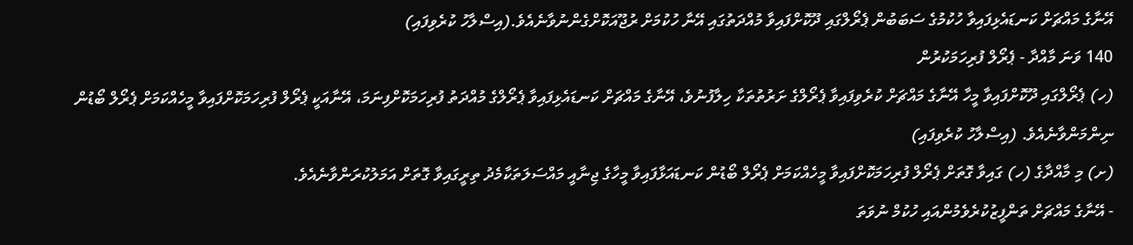އޭނާގެ މައްޗަށް ކަނޑައެޅިފައިވާ ހުކުމުގެ ސަބަބުން ޕެރޯލްގައި ދޫކޮށްފައިވާ މުއްދަތުގައި އޭނާ ހުކުމަށް ރުޖޫއަކޮށްގެންނުވާނެއެވެ.(އިސްލާހު ކުރެވިފައި)
140 ވަނަ މާއްދާ - ޕެރޯލް ފުރިހަމަކުރުން
(ހ) ޕެރޯލްގައި ދޫކޮށްފައިވާ މީހާ އޭނާގެ މައްޗަށް ކުރެވިފައިވާ ޕެރޯލްގެ ށަރުތުތަކާ ހިލާފުނުވެ، އޭނާގެ މައްޗަށް ކަނޑައެޅިފައިވާ ޕެރޯލްގެ މުއްދަތު ފުރިހަމަކޮށްފިނަމަ، އޭނާއަކީ ޕެރޯލް ފުރިހަމަކޮށްފައިވާ މީހެއްކަމަށް ޕެރޯލް ބޯޑުން ނިންމަންވާނެއެވެ. (އިސްލާހު ކުރެވިފައި)
(ށ) މި މާއްދާގެ (ހ) ގައިވާ ގޮތަށް ޕެރޯލް ފުރިހަމަކޮށްފައިވާ މީހެއްކަމަށް ޕެރޯލް ބޯޑުން ކަނޑައަޅާފައިވާ މީހާގެ ޖިނާއީ މައްސަލަތަކާމެދު ތިރީގައިވާ ގޮތަށް އަމަލުކުރަންވާނެއެވެ.
- އޭނާގެ މައްޗަށް ތަންފީޒުކުރެވެމުންއައި ހުކުމް ނުވަތަ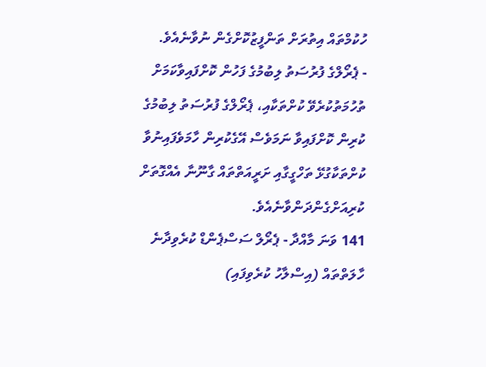ހުކުމްތައް އިތުރަށް ތަންފީޒުކޮށްގެން ނުވާނެއެވެ.
- ޕެރޯލްގެ ފުރުސަތު ލިބުމުގެ ފަހުން ކޮށްފައިވާކަމަށް ތުހުމަތުކުރެވޭ ކުށްތަކާއި، ޕެރޯލްގެ ފުރުސަތު ލިބުމުގެ ކުރިން ކޮށްފައިވާ ނަމަވެސް އޭގެކުރިން ހާމަވެފައިނުވާ ކުށްތަކާގުޅޭ ތަހްގީގާއި ށަރީއަތްތައް ގާނޫނާ އެއްގޮތަށް ކުރިއަށްގެންދަންވާނެއެވެ.
141 ވަނަ މާއްދާ - ޕެރޯލް ސަސްޕެންޑް ކުރެވިދާނެ ހާލަތްތައް (އިސްލާހު ކުރެވިފައި)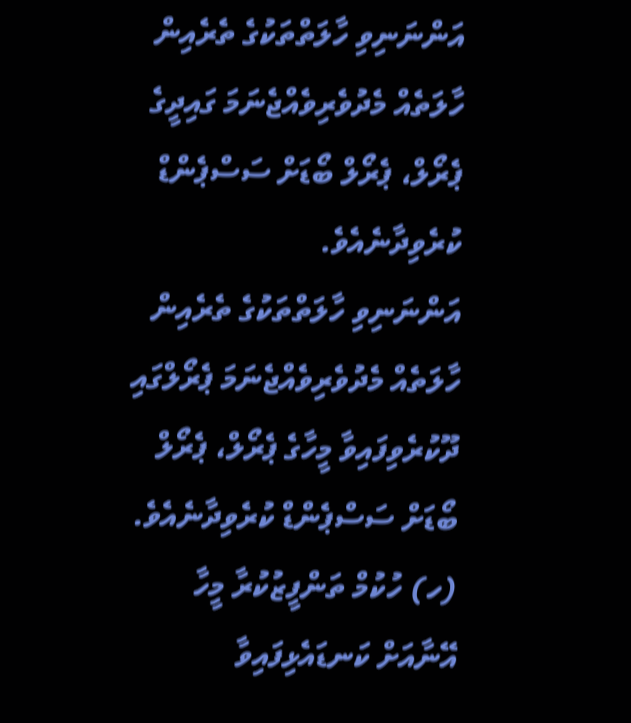އަންނަނިވި ހާލަތްތަކުގެ ތެރެއިން ހާލަތެއް މެދުވެރިވެއްޖެނަމަ ގައިދީގެ ޕެރޯލް، ޕެރޯލް ބޯޑަށް ސަސްޕެންޑް ކުރެވިދާނެއެވެ.
އަންނަނިވި ހާލަތްތަކުގެ ތެރެއިން ހާލަތެއް މެދުވެރިވެއްޖެނަމަ ޕެރޯލްގައި ދޫކުރެވިފައިވާ މީހާގެ ޕެރޯލް، ޕެރޯލް ބޯޑަށް ސަސްޕެންޑް ކުރެވިދާނެއެވެ.
(ހ) ހުކުމް ތަންފީޒުކުރާ މީހާ އޭނާއަށް ކަނޑައެޅިފައިވާ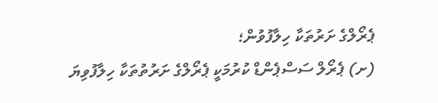ޕެރޯލްގެ ށަރުތަކާ ހިލާފުވުން؛
(ށ) ޕެރޯލް ސަސްޕެންޑް ކުރުމަކީ ޕެރޯލްގެ ށަރުތުތަކާ ހިލާފުވިޔަ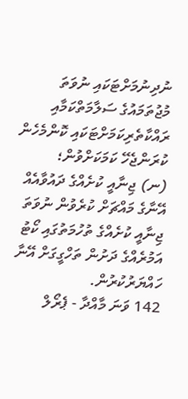ނުދިނުމަށްޓަކައި ނުވަތަ މުޖުތަމައުގެ ސަލާމަތްކަމާއި ރައްކާތެރިކަމަށްޓަކައި ކޮންމެހެން ކުރަންޖެހޭ ކަމަކަށްވުން؛
(ނ) ޖިނާއީ ކުށެއްގެ ދައުވާއެއް އޭނާގެ މައްޗަށް ކުރެވުން ނުވަތަ ޖިނާއީ ކުށެއްގެ ތުހުމަތުގައި ކޯޓު އަމުރެއްގެ ދަށުން ތަހްގީގަށް އޭނާ ހައްޔަރުކުރުން.
142 ވަނަ މާއްދާ - ޕެރޯލް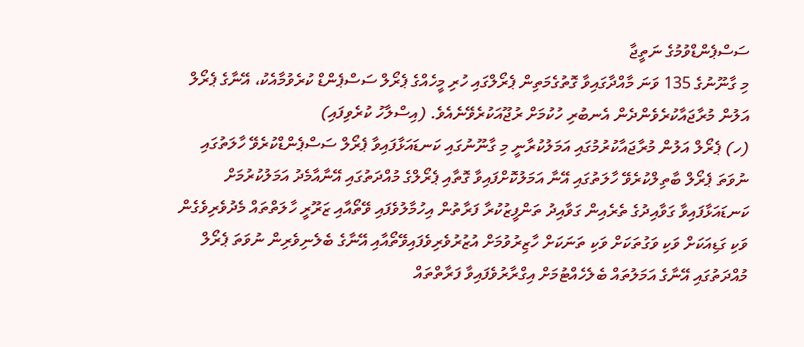ސަސްޕެންޑްވުމުގެ ނަތީޖާ
މި ގާނޫނުގެ 135 ވަނަ މާއްދާގައިވާ ގޮތުގެމަތިން ޕެރޯލްގައި ހުރި މީހެއްގެ ޕެރޯލް ސަސްޕެންޑް ކުރެވުމާއެކު، އޭނާގެ ޕެރޯލް އަލުން މުރާޖައާކުރެވެންދެން އެނބުރި ހުކުމަށް ރުޖޫއަކުރެވޭނެއެވެ. (އިސްލާހު ކުރެވިފައި)
(ހ) ޕެރޯލް އަލުން މުރާޖައާކުރުމުގައި އަމަލުކުރާނީ މި ގާނޫނުގައި ކަނޑައަޅާފައިވާ ޕެރޯލް ސަސްޕެންޑްކުރެވޭ ހާލަތުގައި ނުވަތަ ޕެރޯލް ބާތިލްކުރެވޭ ހާލަތުގައި އޭނާ އަމަލުކޮށްފައިވާ ގޮތާއި ޕެރޯލްގެ މުއްދަތުގައި އޭނާއާމެދު އަމަލުކުރުމަށް ކަނޑައަޅާފައިވާ ގަވާއިދުގެ ތެރެއިން ގަވާއިދު ތަންފީޒުކުރާ ފަރާތުން އިހުމާލުވެފައި ވޭތޯއާއި ޒަރޫރީ ހާލަތްތައް މެދުވެރިވެގެން ވަކި ގަޑިއަކަށް ވަކި ވަގުތަކަށް ވަކި ތަނަކަށް ހާޒިރުވުމަށް އުޒުރުވެރިވެފައިވޭތޯއާއި އޭނާގެ ބެލެނިވެރިން ނުވަތަ ޕެރޯލް މުއްދަތުގައި އޭނާގެ އަމަލުތައް ބެލެހެއްޓުމަށް އިގްރާރުވެފައިވާ ފަރާތްތައް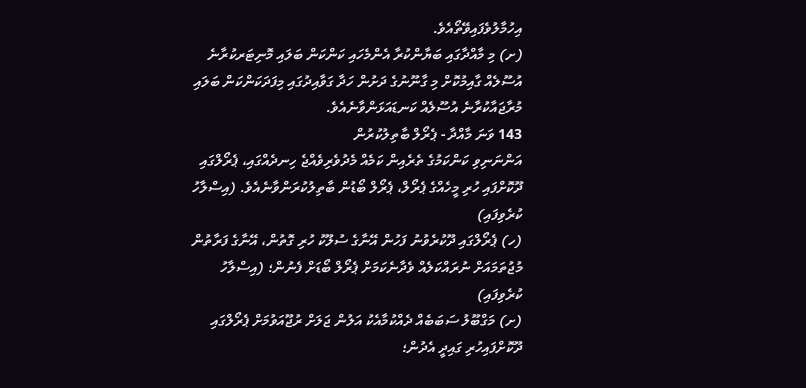އިހުމާލުވެފައިވޭތޯއެވެ.
(ށ) މި މާއްދާގައި ބަޔާންކުރާ އެންމެހައި ކަންކަން ބަލައި މޮނިޓަރކުރާނެ އުސޫލެއް ގާއިމުކޮށް މި ގާނޫނުގެ ދަށުން ހަދާ ގަވާއިދުގައި މިފަދަކަންކަން ބަލައި މުރާޖައާކުރާނެ އުސޫލެއް ކަނޑައަޅަންވާނެއެވެ.
143 ވަނަ މާއްދާ - ޕެރޯލް ބާތިލުކުރުން
އަންނަނިވި ކަންކަމުގެ ތެރެއިން ކަމެއް މެދުވެރިވެއްޖެ ހިނދެއްގައި، ޕެރޯލްގައި ދޫކޮށްފައި ހުރި މީހެއްގެ ޕެރޯލް، ޕެރޯލް ބޯޑުން ބާތިލުކުރަންވާނެއެވެ. (އިސްލާހު ކުރެވިފައި)
(ހ) ޕެރޯލްގައި ދޫކުރެވުނު ފަހުން އޭނާގެ ސުލޫކު ހުރި ގޮތުން، އޭނާގެ ފަރާތުން މުޖުތަމައަށް ނުރައްކަލެއް ވެދާނެކަމަށް ޕެރޯލް ބޯޑަށް ފެނުން؛ (އިސްލާހު ކުރެވިފައި)
(ށ) މަގްބޫލު ސަބަބެއް ދެއްކުމާއެކު އަލުން ޖަލަށް ރުޖޫއަވުމަށް ޕެރޯލްގައި ދޫކޮށްފައިހުރި ގައިދީ އެދުން؛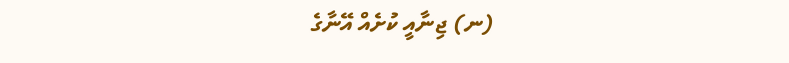(ނ) ޖިނާއީ ކުށެއް އޭނާގެ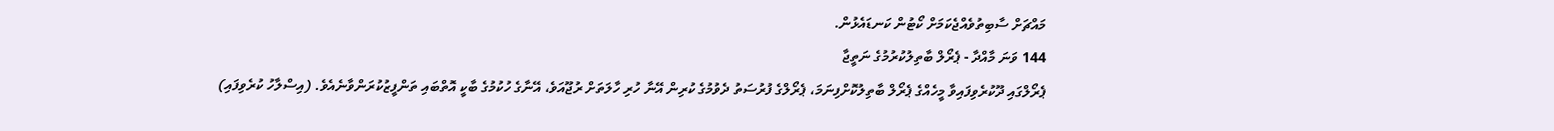މައްޗަށް ސާބިތުވެއްޖެކަމަށް ކޯޓުން ކަނޑައެޅުން.
144 ވަނަ މާއްދާ - ޕެރޯލް ބާތިލުކުރުމުގެ ނަތީޖާ
ޕެރޯލްގައި ދޫކުރެވިފައިވާ މީހެއްގެ ޕެރޯލް ބާތިލުކޮށްފިނަމަ، ޕެރޯލްގެ ފުރުސަތު ދެވުމުގެ ކުރިން އޭނާ ހުރި ހާލަތަށް ރުޖޫއަވެ، އޭނާގެ ހުކުމުގެ ބާކީ އޮތްބައި ތަންފީޒުކުރަންވާނެއެވެ. (އިސްލާހު ކުރެވިފައި)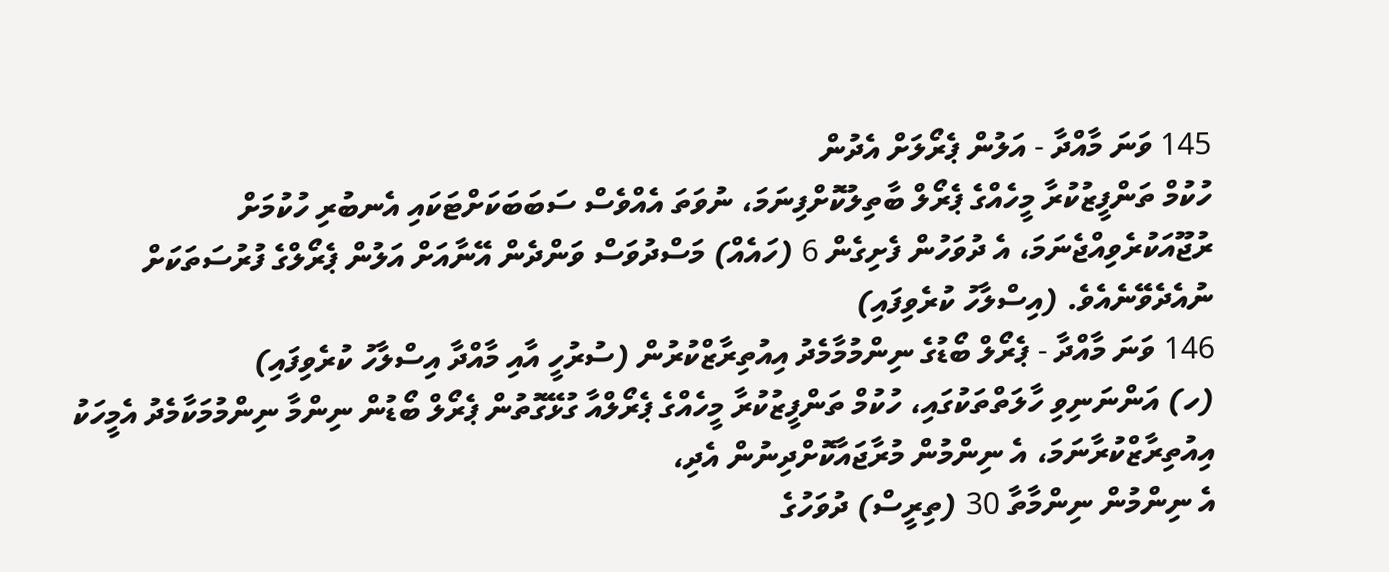145 ވަނަ މާއްދާ - އަލުން ޕެރޯލަށް އެދުން
ހުކުމް ތަންފީޒުކުރާ މީހެއްގެ ޕެރޯލް ބާތިލުކޮށްފިނަމަ، ނުވަތަ އެއްވެސް ސަބަބަކަށްޓަކައި އެނބުރި ހުކުމަށް ރުޖޫއަކުރެވިއްޖެނަމަ، އެ ދުވަހުން ފެށިގެން 6 (ހައެއް) މަސްދުވަސް ވަންދެން އޭނާއަށް އަލުން ޕެރޯލްގެ ފުރުސަތަކަށް ނުއެދެވޭނެއެވެ. (އިސްލާހު ކުރެވިފައި)
146 ވަނަ މާއްދާ - ޕެރޯލް ބޯޑުގެ ނިންމުމާމެދު އިއުތިރާޒްކުރުން (ސުރުހީ އާއި މާއްދާ އިސްލާހު ކުރެވިފައި)
(ހ) އަންނަނިވި ހާލަތްތަކުގައި، ހުކުމް ތަންފީޒުކުރާ މީހެއްގެ ޕެރޯލްއާ ގުޅޭގޮތުން ޕެރޯލް ބޯޑުން ނިންމާ ނިންމުމަކާމެދު އެމީހަކު އިއުތިރާޒްކުރާނަމަ، އެ ނިންމުން މުރާޖައާކޮށްދިނުން އެދި،
އެ ނިންމުން ނިންމާތާ 30 (ތިރީސް) ދުވަހުގެ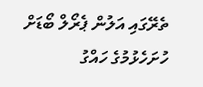ތެރޭގައި އަލުން ޕެރޯލް ބޯޑަށް ހުށަހެޅުމުގެ ހައްގު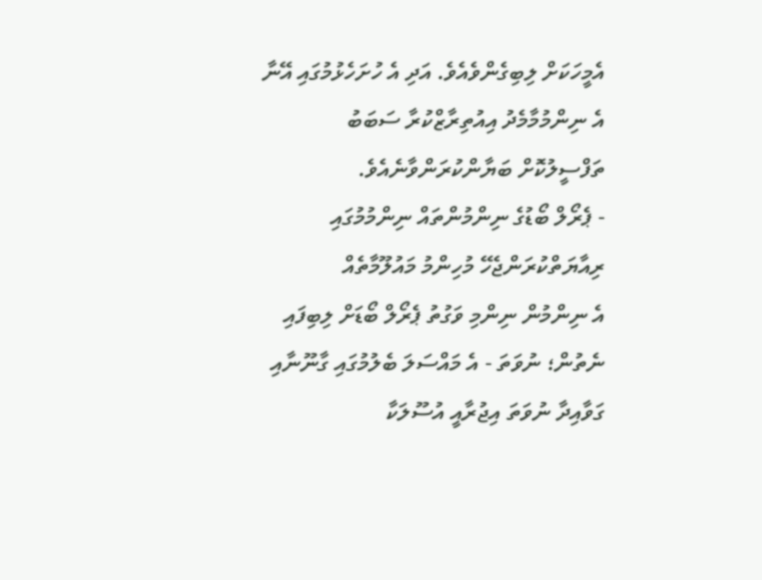އެމީހަކަށް ލިބިގެންވެއެވެ. އަދި އެ ހުށަހެޅުމުގައި އޭނާ އެ ނިންމުމާމެދު އިއުތިރާޒްކުރާ ސަބަބު ތަފްސީލުކޮށް ބަޔާންކުރަންވާނެއެވެ.
- ޕެރޯލް ބޯޑުގެ ނިންމުންތައް ނިންމުމުގައި ރިއާޔަތްކުރަންޖެހޭ މުހިންމު މައުލޫމާތެއް
އެ ނިންމުން ނިންމި ވަގުތު ޕެރޯލް ބޯޑަށް ލިބިފައި ނެތުން؛ ނުވަތަ - އެ މައްސަލަ ބެލުމުގައި ގާނޫނާއި ގަވާއިދާ ނުވަތަ އިޖުރާއީ އުސޫލަކާ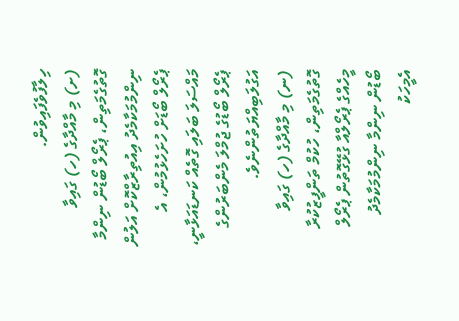ހިލާފުވެފައިވުން.
(ށ) މި މާއްދާގެ (ހ) ގައިވާ ގޮތުގެމަތިން، ޕެރޯލް ބޯޑުން ނިންމާ ނިންމުމަކާމެދު އިއުތިރާޒްކޮށް އަލުން ޕެރޯލް ބޯޑަށް ހުށަހެޅުމުން، އެ މައްސަލަ ބަލައި ގޮތެއް ކަނޑައަޅާނީ، ޕެރޯލް ބޯޑުގެ ޖުމްލަ މެންބަރުންގެ އަގުލަބިއްޔަތުންނެވެ.
(ނ) މި މާއްދާގެ (ހ) ގައިވާ ގޮތުގެމަތިން، ހުކުމް ތަންފީޒުކުރާ މީހެއްގެ ޕެރޯލްއާ ގުޅޭގޮތުން ޕެރޯލް ބޯޑުން ނިންމާ ނިންމުމަކާމެދު އެމީހަކު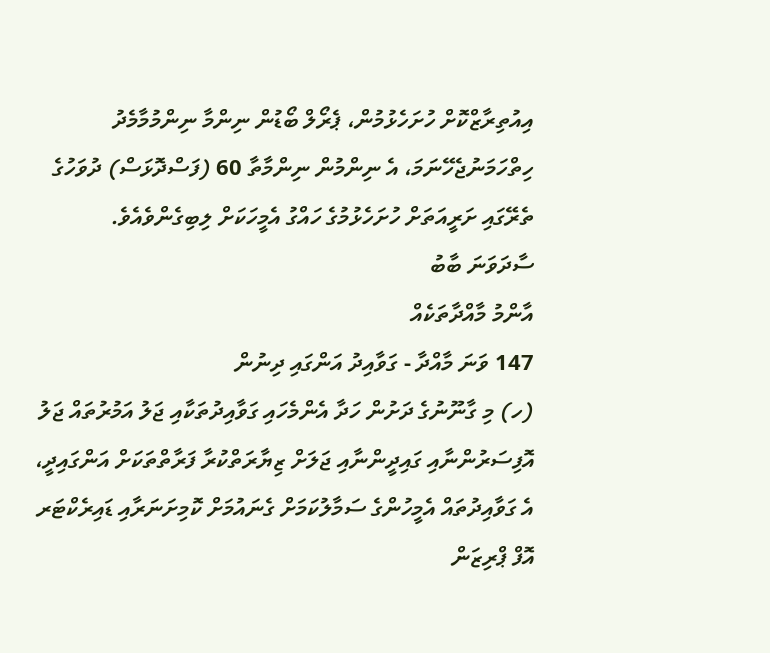އިއުތިރާޒްކޮށް ހުށަހެޅުމުން، ޕެރޯލް ބޯޑުން ނިންމާ ނިންމުމާމެދު ހިތްހަމަނުޖެހޭނަމަ، އެ ނިންމުން ނިންމާތާ 60 (ފަސްދޮޅަސް) ދުވަހުގެ ތެރޭގައި ށަރީއަތަށް ހުށަހެޅުމުގެ ހައްގު އެމީހަކަށް ލިބިގެންވެއެވެ.
ސާދަވަނަ ބާބު
އާންމު މާއްދާތަކެއް
147 ވަނަ މާއްދާ - ގަވާއިދު އަންގައި ދިނުން
(ހ) މި ގާނޫނުގެ ދަށުން ހަދާ އެންމެހައި ގަވާއިދުތަކާއި ޖަލު އަމުރުތައް ޖަލު އޮފިސަރުންނާއި ގައިދީންނާއި ޖަލަށް ޒިޔާރަތްކުރާ ފަރާތްތަކަށް އަންގައިދީ، އެ ގަވާއިދުތައް އެމީހުންގެ ސަމާލުކަމަށް ގެނައުމަށް ކޮމިށަނަރާއި ޑައިރެކްޓަރ އޮފް ޕްރިޒަން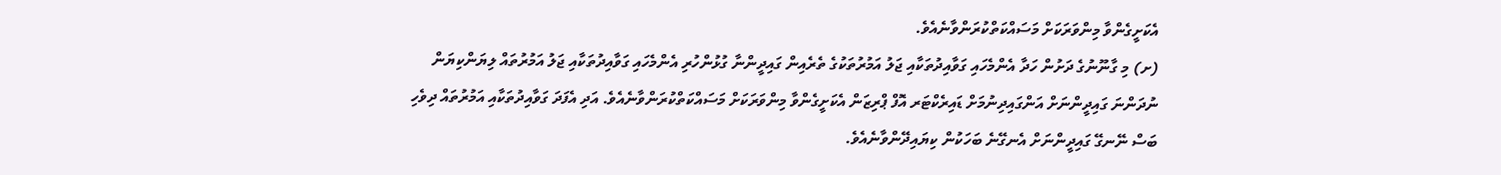އެކަށީގެންވާ މިންވަރަކަށް މަސައްކަތްކުރަންވާނެއެވެ.
(ށ) މި ގާނޫނުގެ ދަށުން ހަދާ އެންމެހައި ގަވާއިދުތަކާއި ޖަލު އަމުރުތަކުގެ ތެރެއިން ގައިދީންނާ ގުޅުންހުރި އެންމެހައި ގަވާއިދުތަކާއި ޖަލު އަމުރުތައް ލިޔަންކިޔަން ނުދަންނަ ގައިދީންނަށް އަންގައިދިނުމަށް ޑައިރެކްޓަރ އޮފް ޕްރިޒަން އެކަށީގެންވާ މިންވަރަކަށް މަސައްކަތްކުރަންވާނެއެވެ. އަދި އެފަދަ ގަވާއިދުތަކާއި އަމުރުތައް ދިވެހި ބަސް ނޭނގޭ ގައިދީންނަށް އެނގޭނެ ބަހަކުން ކިޔައިދޭންވާނެއެވެ.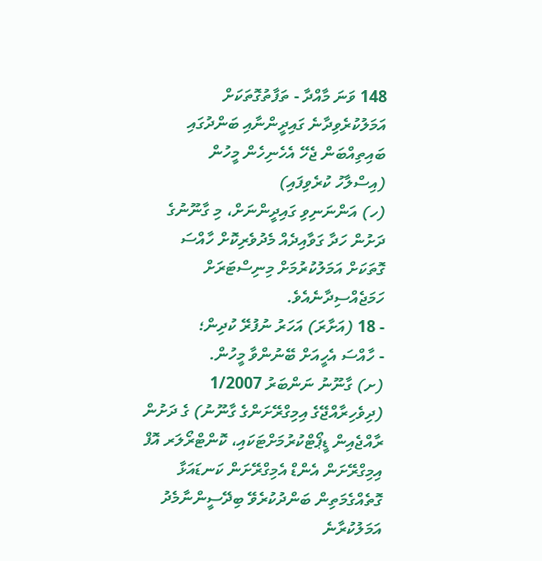148 ވަނަ މާއްދާ - ތަފާތުގޮތަކަށް އަމަލުކުރެވިދާނެ ގައިދީންނާއި ބަންދުގައި ބައިތިއްބަން ޖެހޭ އެހެނިހެން މީހުން
(އިސްލާހު ކުރެވިފައި)
(ހ) އަންނަނިވި ގައިދީންނަށް، މި ގާނޫނުގެ ދަށުން ހަދާ ގަވާއިދެއް މެދުވެރިކޮށް ހާއްސަ ގޮތަކަށް އަމަލުކުރުމަށް މިނިސްޓަރަށް ހަމަޖެއްސިދާނެއެވެ.
- 18 (އަށާރަ) އަހަރު ނުފުރޭ ކުދިން؛
- ހާއްސަ އެހީއަށް ބޭނުންވާ މީހުން.
(ށ) ގާނޫނު ނަންބަރު 1/2007 (ދިވެހިރާއްޖޭގެ އިމިގްރޭށަންގެ ގާނޫނު) ގެ ދަށުން ރާއްޖެއިން ޑީޕޯޓްކުރުމަށްޓަކައި، ކޮންޓްރޯލަރ އޮފް އިމިގްރޭށަން އެންޑް އެމިގްރޭށަން ކަނޑައަޅާ ގޮތެއްގެމަތިން ބަންދުކުރެވޭ ބިދޭސީންނާމެދު އަމަލުކުރާނެ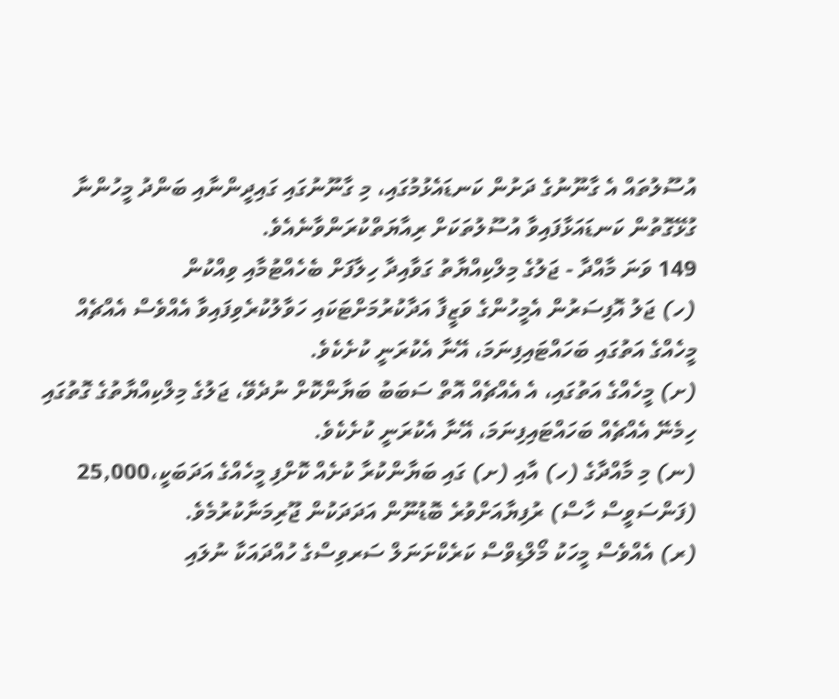އުސޫލުތައް އެ ގާނޫނުގެ ދަށުން ކަނޑައެޅުމުގައި، މި ގާނޫނުގައި ގައިދީންނާއި ބަންދު މީހުންނާ ގުޅޭގޮތުން ކަނޑައަޅާފައިވާ އުސޫލުތަކަށް ރިއާޔަތްކުރަންވާނެއެވެ.
149 ވަނަ މާއްދާ - ޖަލުގެ މިލްކިއްޔާތު ގަވާއިދާ ހިލާފަށް ބެހެއްޓުމާއި ވިއްކުން
(ހ) ޖަލު އޮފިސަރުން އެމީހުންގެ ވަޒީފާ އަދާކުރުމަށްޓަކައި ހަވާލުކުރެވިފައިވާ އެއްވެސް އެއްޗެއް މީހެއްގެ އަތުގައި ބަހައްޓައިފިނަމަ، އޭނާ އެކުރަނީ ކުށެކެވެ.
(ށ) މީހެއްގެ އަތުގައި، އެ އެއްޗެއް އޮތް ސަބަބު ބަޔާންކޮށް ނުދެވޭ، ޖަލުގެ މިލްކިއްޔާތުގެ ގޮތުގައި ހިމެނޭ އެއްޗެއް ބަހައްޓައިފިނަމަ، އޭނާ އެކުރަނީ ކުށެކެވެ.
(ނ) މި މާއްދާގެ (ހ) އާއި (ށ) ގައި ބަޔާންކުރާ ކުށެއް ކޮށްފި މީހެއްގެ އަދަބަކީ،25,000 (ފަންސަވީސް ހާސް) ރުފިޔާއަށްވުރެ ބޮޑުނޫން އަދަދަކުން ޖޫރިމަނާކުރުމެވެ.
(ރ) އެއްވެސް މީހަކު މޯލްޑިވްސް ކަރެކްށަނަލް ސަރވިސްގެ ހުއްދައަކާ ނުލައި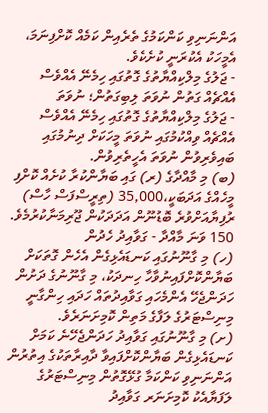އަންނަނިވި ކަންކަމުގެ ތެރެއިން ކަމެއް ކޮށްފިނަމަ، އެމީހަކު އެކުރަނީ ކުށެކެވެ.
- ޖަލުގެ މިލްކިއްޔާތުގެ ގޮތުގައި ހިމެނޭ އެއްވެސް އެއްޗެއް ގަތުން ނުވަތަ ލިބިގަތުން؛ ނުވަތަ
- ޖަލުގެ މިލްކިއްޔާތުގެ ގޮތުގައި ހިމެނޭ އެއްވެސް އެއްޗެއް ވިއްކުމުގައި ނުވަތަ މީހަކަށް ދިނުމުގައި ބައިވެރިވުން ނުވަތަ އެހީތެރިވުން.
(ބ) މި މާއްދާގެ (ރ) ގައި ބަޔާންކުރާ ކުށެއް ކޮށްފި މީހެއްގެ އަދަބަކީ،35,000 (ތިރީސްފަސް ހާސް) ރުފިޔާއަށްވުރެ ބޮޑުނޫން އަދަދަކުން ޖޫރިމަނާކުރުމެވެ.
150 ވަނަ މާއްދާ - ގަވާއިދު ހެދުން
(ހ) މި ގާނޫނުގައި ކަނޑައެޅިގެން އެހެން ގޮތަކަށް ބަޔާންކޮށްފައިނުވާހާ ހިނދަކު، މި ގާނޫނުގެ ދަށުން ހަދަންޖެހޭ އެންމެހައި ގަވާއިދުތައް ހަދައި ހިންގާނީ މިނިސްޓަރުގެ ލަފާގެ މަތިން ކޮމިށަނަރެވެ.
(ށ) މި ގާނޫނުގައި ގަވާއިދު ހަދަންޖެހޭނެ ކަމަށް ކަނޑައެޅިގެން ބަޔާންކޮށްފައިވާ ދާއިރާތަކުގެ އިތުރުން އަންނަނިވި ކަންކަމާ ގުޅޭގޮތުން މިނިސްޓަރުގެ ލަފަޔާއެކު ކޮމިށަނަރ ގަވާއިދު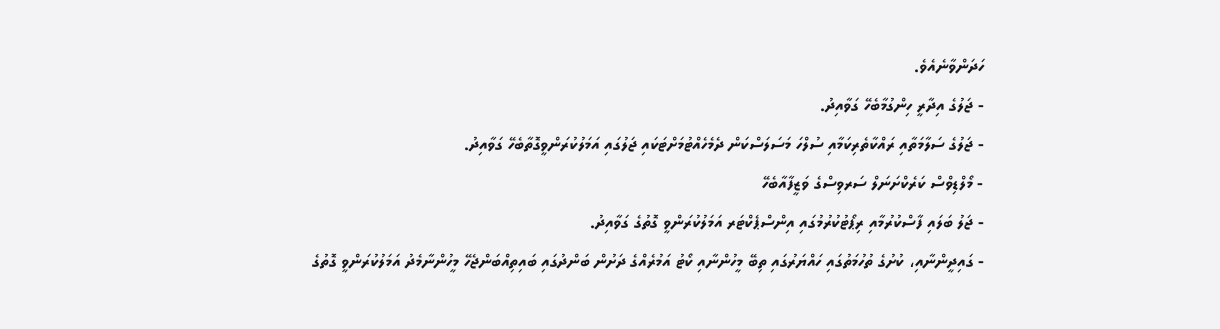ހަދަންވާނެއެވެ.
- ޖަލުގެ އިދާރީ ހިންގުމާބެހޭ ގަވާއިދު.
- ޖަލުގެ ސަލާމަތާއި ރައްކާތެރިކަމާއި ސުލްހަ މަސަލަސްކަން ދެމެހެއްޓުމަށްޓަކައި ޖަލުގައި އަމަލުކުރަންވީގޮތާބެހޭ ގަވާއިދު.
- މޯލްޑިވްސް ކަރެކްށަނަލް ސަރވިސްގެ ވަޒީފާއާބެހޭ
- ޖަލު ބަލައި ފާސްކުރުމާއި ރިޕޯޓުކުރުމުގައި އިންސްޕެކްޓަރ އަމަލުކުރަންވީ ގޮތުގެ ގަވާއިދު.
- ގައިދީންނާއި، ކުށުގެ ތުހުމަތުގައި ހައްޔަރުގައި ތިބޭ މީހުންނާއި ކޯޓު އަމުރެއްގެ ދަށުން ބަންދުގައި ބައިތިއްބަންޖެހޭ މީހުންނާމެދު އަމަލުކުރަންވީ ގޮތުގެ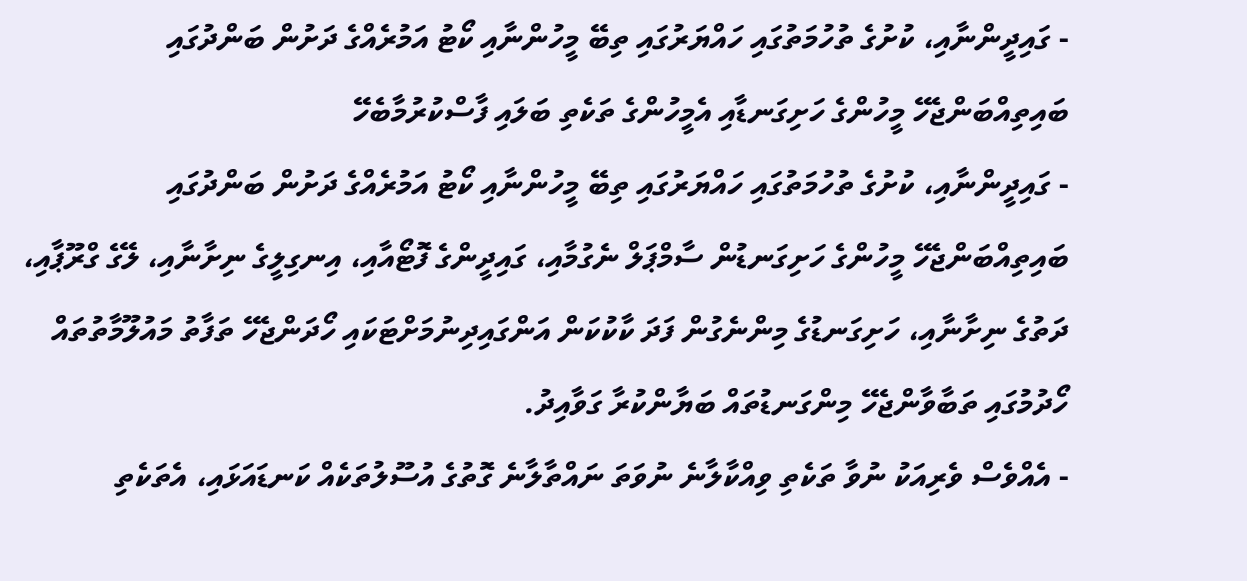- ގައިދީންނާއި، ކުށުގެ ތުހުމަތުގައި ހައްޔަރުގައި ތިބޭ މީހުންނާއި ކޯޓު އަމުރެއްގެ ދަށުން ބަންދުގައި ބައިތިއްބަންޖެހޭ މީހުންގެ ހަށިގަނޑާއި އެމީހުންގެ ތަކެތި ބަލައި ފާސްކުރުމާބެހޭ
- ގައިދީންނާއި، ކުށުގެ ތުހުމަތުގައި ހައްޔަރުގައި ތިބޭ މީހުންނާއި ކޯޓު އަމުރެއްގެ ދަށުން ބަންދުގައި ބައިތިއްބަންޖެހޭ މީހުންގެ ހަށިގަނޑުން ސާމްޕަލް ނެގުމާއި، ގައިދީންގެ ފޮޓޯއާއި، އިނގިލީގެ ނިށާނާއި، ލޭގެ ގްރޫޕާއި، ދަތުގެ ނިށާނާއި، ހަށިގަނޑުގެ މިންނެގުން ފަދަ ކާކުކަން އަންގައިދިނުމަށްޓަކައި ހޯދަންޖެހޭ ތަފާތު މައުލޫމާތުތައް ހޯދުމުގައި ތަބާވާންޖެހޭ މިންގަނޑުތައް ބަޔާންކުރާ ގަވާއިދު.
- އެއްވެސް ވެރިއަކު ނުވާ ތަކެތި ވިއްކާލާނެ ނުވަތަ ނައްތާލާނެ ގޮތުގެ އުސޫލުތަކެއް ކަނޑައަޅައި، އެތަކެތި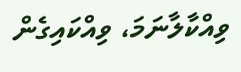ވިއްކާލާނަމަ، ވިއްކައިގެން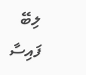ލިބޭ ފައިސާ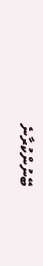ބޭނުންކުރާނެ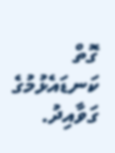ގޮތް ކަނޑައެޅުމުގެ ގަވާއިދު.